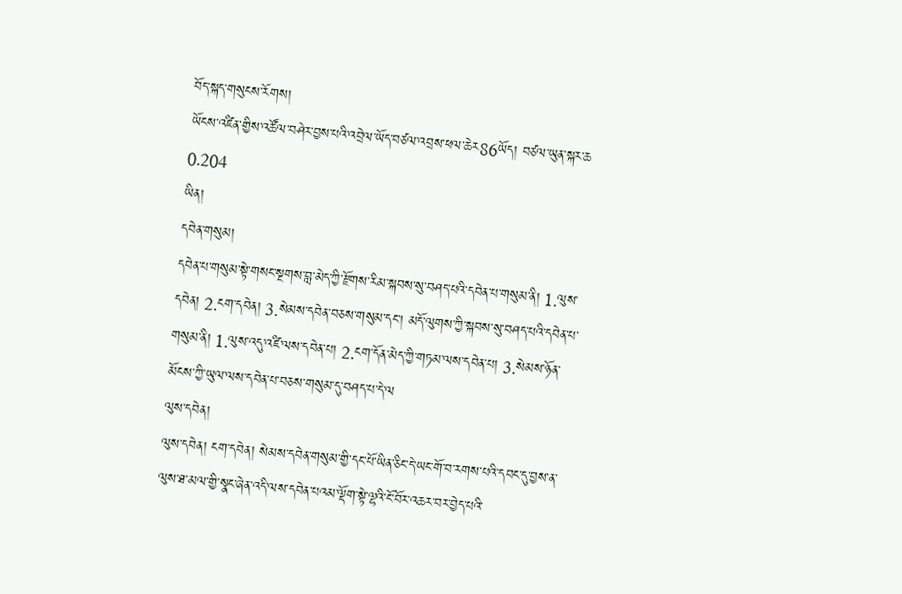བོད་སྐད་གསུངས་རོགས།
ཡོངས་འཛིན་གྱིས་འཚོལ་བཤེར་བྱས་པའི་འབྲེལ་ཡོད་བཙལ་འབྲས་ཕལ་ཆེར86ཡོད། བཙལ་ཡུན་སྐར་ཆ 0.204
ཡིན།
དབེན་གསུམ།
དབེན་པ་གསུམ་སྟེ་གསང་སྔགས་བླ་མེད་ཀྱི་རྫོགས་རིམ་སྐབས་སུ་བཤད་པའི་དབེན་པ་གསུམ་ནི། 1.ལུས་དབེན། 2.ངག་དབེན། 3.སེམས་དབེན་བཅས་གསུམ་དང་། མདོ་ལུགས་ཀྱི་སྐབས་སུ་བཤད་པའི་དབེན་པ་གསུམ་ནི། 1.ལུས་འདུ་འཛི་ལས་དབེན་པ། 2.ངག་དོན་མེད་ཀྱི་གཏམ་ལས་དབེན་པ། 3.སེམས་ཉོན་མོངས་ཀྱི་ཡུལ་ལས་དབེན་པ་བཅས་གསུམ་དུ་བཤད་པ་དེ་ལ
ལུས་དབེན།
ལུས་དབེན། ངག་དབེན། སེམས་དབེན་གསུམ་གྱི་དང་པོ་ཡིན་ཅིང་དེ་ཡང་གོ་བ་རགས་པའི་དབང་དུ་བྱས་ན་ལུས་ཐ་མལ་གྱི་སྣང་ཞེན་འདི་ལས་དབེན་པའམ་ལྡོག་སྟེ་ལྷའི་ངོ་བོར་འཆར་བར་བྱེད་པའི་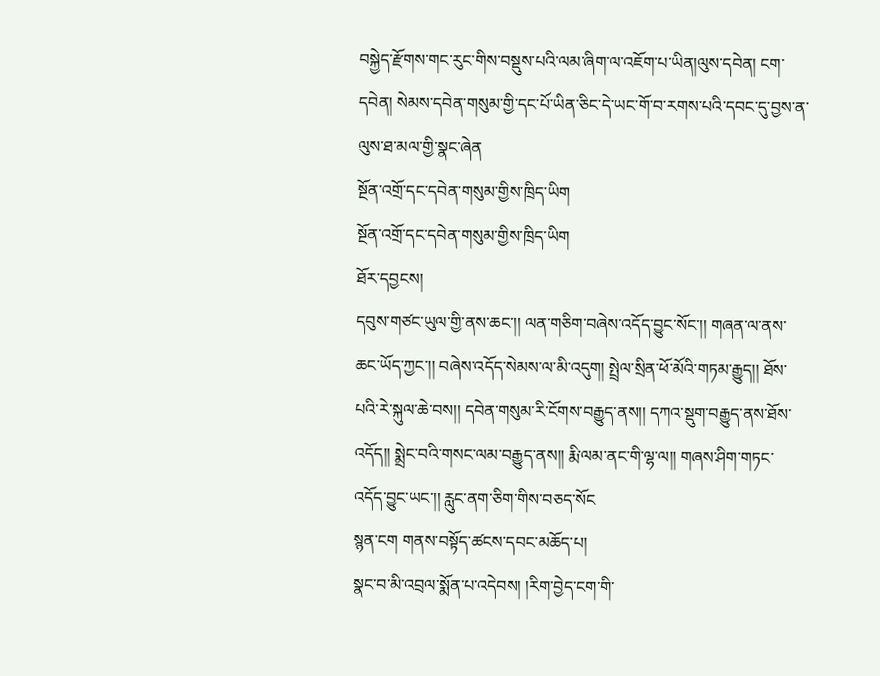བསྐྱེད་རྫོགས་གང་རུང་གིས་བསྡུས་པའི་ལམ་ཞིག་ལ་འཇོག་པ་ཡིན།ལུས་དབེན། ངག་དབེན། སེམས་དབེན་གསུམ་གྱི་དང་པོ་ཡིན་ཅིང་དེ་ཡང་གོ་བ་རགས་པའི་དབང་དུ་བྱས་ན་ལུས་ཐ་མལ་གྱི་སྣང་ཞེན
སྔོན་འགྲོ་དང་དབེན་གསུམ་གྱིས་ཁྲིད་ཡིག
སྔོན་འགྲོ་དང་དབེན་གསུམ་གྱིས་ཁྲིད་ཡིག
ཐོར་དབྱངས།
དབུས་གཙང་ཡུལ་གྱི་ནས་ཆང་།། ལན་གཅིག་བཞེས་འདོད་བྱུང་སོང་།། གཞན་ལ་ནས་ཆང་ཡོད་ཀྱང་།། བཞེས་འདོད་སེམས་ལ་མི་འདུག། སྤྲེལ་སྲིན་ཕོ་མོའི་གཏམ་རྒྱུད།། ཐོས་པའི་རེ་སྐུལ་ཆེ་བས།། དབེན་གསུམ་རི་ངོགས་བརྒྱུད་ནས།། དཀའ་སྡུག་བརྒྱུད་ནས་ཐོས་འདོད།། སྨྲེང་བའི་གསང་ལམ་བརྒྱུད་ནས།། རྨི་ལམ་ནང་གི་ལྷ་ལ།། གཞས་ཤིག་གཏང་འདོད་བྱུང་ཡང་།། རླུང་ནག་ཅིག་གིས་བཅད་སོང
སྙན་ངག གནས་བསྟོད་ཚངས་དབང་མཆོད་པ།
སྣང་བ་མི་འབྲལ་སྨོན་པ་འདེབས། །རིག་བྱེད་ངག་གི་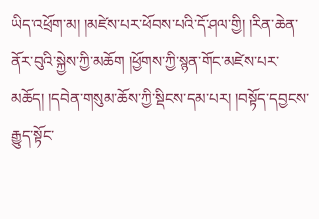ཡིད་འཕྲོག་མ། །མཛེས་པར་ཕོབས་པའི་དོ་ཤལ་གྱི། །རིན་ཆེན་ནོར་བུའི་སྐྱེས་ཀྱི་མཆོག །ཕྱོགས་ཀྱི་སྙན་གོང་མཛེས་པར་མཆོད། །དབེན་གསུམ་ཆོས་ཀྱི་སྡིངས་དམ་པར། །བསྟོད་དབྱངས་རྒྱུད་སྟོང་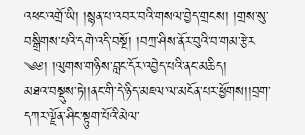འཕང་འགྲོ་ཡི། །སྙན་པ་འབར་བའི་གསལ་བྱེད་གྲངས། །གྲས་སུ་བསྒྲིགས་པའི་དགེ་འདི་བསྔོ། །བཀྲ་ཤིས་ནོར་བུའི་བ་གམ་རྩེར
༄༅། །ལུགས་གཉིས་བླང་དོར་འབྱེད་པའི་ནང་མཆིད།
མཐའ་བསྡུས་ཏེ།།ནང་གི་དེ་ཉིད་མཇལ་ལ་མངོན་པར་ཕྱོགས།།བྲག་དཀར་ལྗོན་ཤིང་སྟུག་པོའི་མེལ་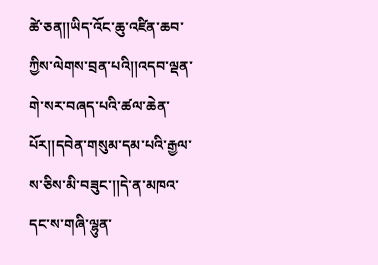ཚེ་ཅན།།ཡིད་འོང་ཆུ་འཛིན་ཆབ་ཀྱིས་ལེགས་བྲན་པའི།།འདབ་ལྡན་གེ་སར་བཞད་པའི་ཚལ་ཆེན་པོར།།དབེན་གསུམ་དམ་པའི་རྒྱལ་ས་ཅིས་མི་བཟུང་།།དེ་ན་མཁའ་དང་ས་གཞི་ལྷུན་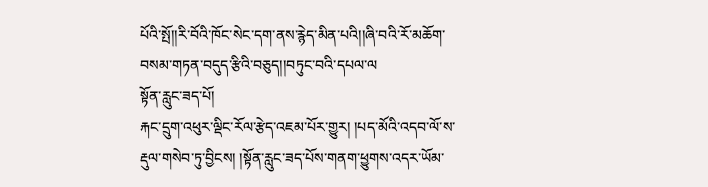པོའི་སྤོ།།རི་བོའི་ཁོང་སེང་དག་ནས་རྙེད་མིན་པའི།།ཞི་བའི་རོ་མཆོག་བསམ་གཏན་བདུད་རྩིའི་བཅུད།།བཏུང་བའི་དཔལ་ལ
སྟོན་རླུང་ཟད་པོ།
རྐང་དྲུག་འཕུར་ལྡིང་རོལ་རྩེད་འཇམ་པོར་གྱུར། །པད་མོའི་འདབ་ལོ་ས་རྡུལ་གསེབ་ཏུ་བྱིངས། །སྟོན་རླུང་ཟད་པོས་གནག་ཕྱུགས་འདར་ཡོམ་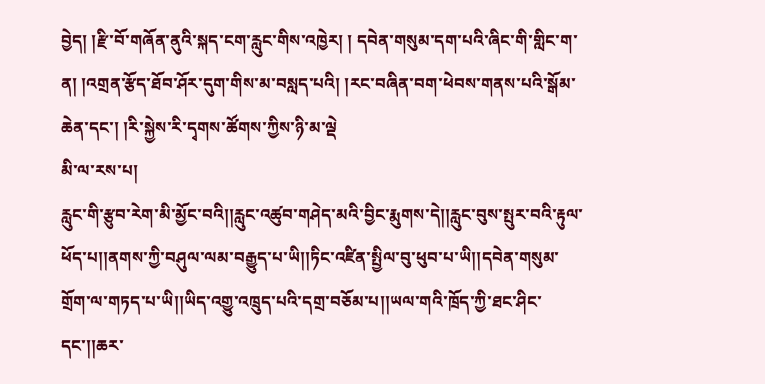བྱེད། །རྫི་བོ་གཞོན་ནུའི་སྐད་ངག་རླུང་གིས་འཁྱེར། ། དབེན་གསུམ་དག་པའི་ཞིང་གི་གླིང་ག་ན། །འགྲན་རྩོད་ཐོབ་ཤོར་དུག་གིས་མ་བསླད་པའི། །རང་བཞིན་བག་ཕེབས་གནས་པའི་སྒོམ་ཆེན་དང་། །རི་སྐྱེས་རི་དྭགས་ཚོགས་ཀྱིས་ཉི་མ་ལྡེ
མི་ལ་རས་པ།
རླུང་གི་རྩུབ་རེག་མི་མྱོང་བའི།།རླུང་འཚུབ་གཤེད་མའི་བྱིང་རྨུགས་དེ།།རླུང་བུས་སྤུར་བའི་རྟུལ་ཕོད་པ།།ནགས་ཀྱི་བཤུལ་ལམ་བརྒྱུད་པ་ཡི།།ཏིང་འཛིན་སྤྱིལ་བུ་ཕུབ་པ་ཡི།།དབེན་གསུམ་གྲོག་ལ་གཏད་པ་ཡི།།ཡིད་འགྱུ་འཁྲུད་པའི་དགྲ་བཅོམ་པ།།ཡལ་གའི་ཁྲོད་ཀྱི་ཐང་ཤིང་དང་།།ཆར་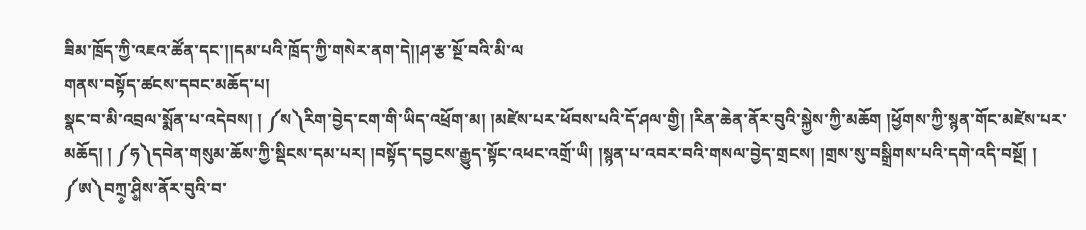ཟིམ་ཁྲོད་ཀྱི་འཇའ་ཚོན་དང་།།དམ་པའི་ཁྲོད་ཀྱི་གསེར་ནག་དེ།།ཤ་རྩ་སྔོ་བའི་མི་ལ
གནས་བསྟོད་ཚངས་དབང་མཆོད་པ།
སྣང་བ་མི་འབྲལ་སྨོན་པ་འདེབས། ། ༼ས༽རིག་བྱེད་ངག་གི་ཡིད་འཕྲོག་མ། །མཛེས་པར་ཕོབས་པའི་དོ་ཤལ་གྱི། །རིན་ཆེན་ནོར་བུའི་སྐྱེས་ཀྱི་མཆོག །ཕྱོགས་ཀྱི་སྙན་གོང་མཛེས་པར་མཆོད། ། ༼ཧ༽དབེན་གསུམ་ཆོས་ཀྱི་སྡིངས་དམ་པར། །བསྟོད་དབྱངས་རྒྱུད་སྟོང་འཕང་འགྲོ་ཡི། །སྙན་པ་འབར་བའི་གསལ་བྱེད་གྲངས། །གྲས་སུ་བསྒྲིགས་པའི་དགེ་འདི་བསྔོ། ། ༼ཨ༽བཀྲ༵་ཤི༵ས་ནོར་བུའི་བ་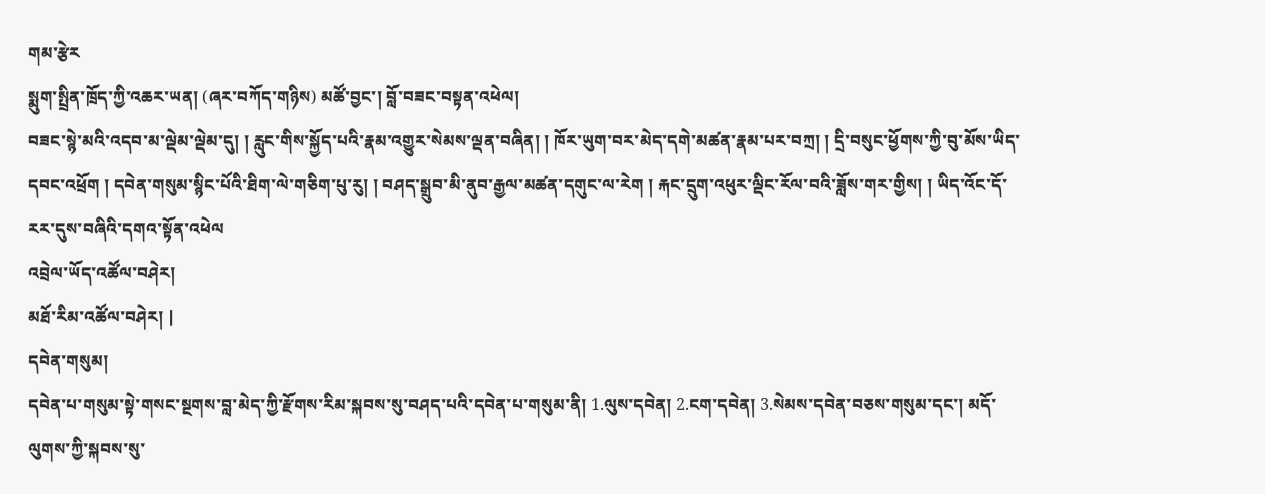གམ་རྩེར
སྨུག་སྤྲིན་ཁྲོད་ཀྱི་འཆར་ཡན། (ཞར་བཀོད་གཉིས) མཚོ་བྱང་། བློ་བཟང་བསྟན་འཕེལ།
བཟང་སྙེ་མའི་འདབ་མ་ལྡེམ་ལྡེམ་དུ། ། རླུང་གིས་སྐྱོད་པའི་རྣམ་འགྱུར་སེམས་ལྡན་བཞིན། ། ཁོར་ཡུག་བར་མེད་དགེ་མཚན་རྣམ་པར་བཀྲ། ། དྲི་བསུང་ཕྱོགས་ཀྱི་བུ་མོས་ཡིད་དབང་འཕྲོག ། དབེན་གསུམ་སྙིང་པོའི་ཐིག་ལེ་གཅིག་པུ་རུ། ། བཤད་སྒྲུབ་མི་ནུབ་རྒྱལ་མཚན་དགུང་ལ་རེག ། རྐང་དྲུག་འཕུར་ལྡིང་རོལ་བའི་ཟློས་གར་གྱིས། ། ཡིད་འོང་དོ་རར་དུས་བཞིའི་དགའ་སྟོན་འཕེལ
འབྲེལ་ཡོད་འཚོལ་བཤེར།
མཐོ་རིམ་འཚོལ་བཤེར། |
དབེན་གསུམ།
དབེན་པ་གསུམ་སྟེ་གསང་སྔགས་བླ་མེད་ཀྱི་རྫོགས་རིམ་སྐབས་སུ་བཤད་པའི་དབེན་པ་གསུམ་ནི། 1.ལུས་དབེན། 2.ངག་དབེན། 3.སེམས་དབེན་བཅས་གསུམ་དང་། མདོ་ལུགས་ཀྱི་སྐབས་སུ་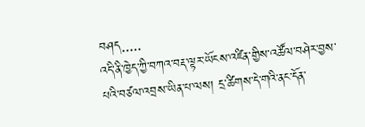བཤད.....
འདི་ནི་ཁྱེད་ཀྱི་བཀའ་བརྡ་ལྟར་ཡོངས་འཛིན་གྱིས་འཚོལ་བཤེར་བྱས་པའི་བཙལ་འབྲས་ཡིན་པ་ལས། དྲ་ཚིགས་དེ་གའི་ནང་དོན་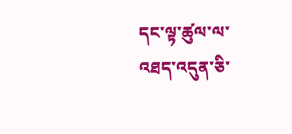དང་ལྟ་ཚུལ་ལ་འཐད་འདུན་ཅི་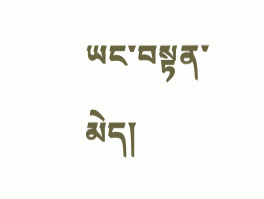ཡང་བསྟན་མེད།